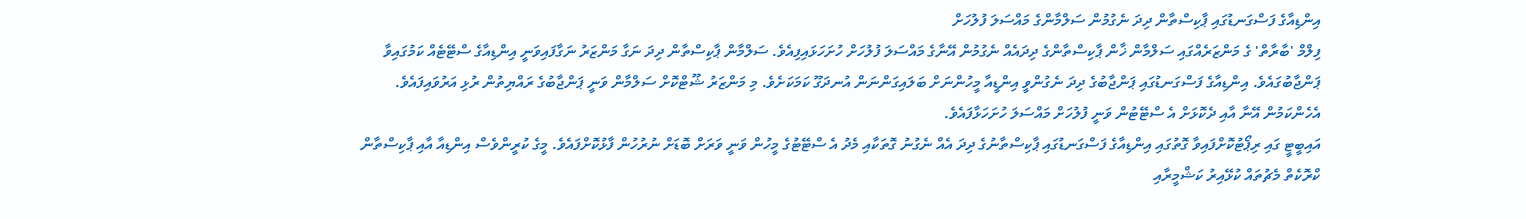އިންޑިއާގެ ފަސްގަނޑުގައި ޕާކިސްތާން ދިދަ ނެގުމުން ސަލްމާންގެ މައްސަލަ ފުލުހަށް
ފިލްމް 'ބާރާތް' ގެ މަންޒަރެއްގައި ސަލްމާން ޚާން ޕާކިސްތާންގެ ދިދައެއް ނެގުމުން އޭނާގެ މައްސަލަ ފުލުހަށް ހުށަހަޅައިފިއެވެ. ސަލްމާން ޕާކިސްތާން ދިދަ ނަގާ މަންޒަރު ނަގާފައިވަނީ އިންޑިއާގެ ސްޓޭޓެއް ކަމުގައިވާ ޕަންޖާބުގައެވެ. އިންޑިއާގެ ފަސްގަނޑުގައި ޕަންޖާބުގެ ދިދަ ނެގުންވީ އިންޑީއާ މީހުންނަށް ބަލައިގަންނަން އުނދަގޫ ކަމަކަށެވެ. މި މަންޒަރު ޝޫޓްކޮށް ސަލްމާން ވަނީ ޕަންޖާބުގެ ރައްޔިތުން ރުޅި އަރުވައިފައެވެ. އެހެންކަމުން އޭނާ އާއި ދެކޮޅަށް އެ ސްޓޭޓުން ވަނީ ފުލުހަށް މައްސަލަ ހުށަހަޅާފައެވެ.
އައިބީޓީ ގައި ރިޕޯޓުކޮށްފައިވާ ގޮތުގައި އިންޑިއާގެ ފަސްގަނޑުގައި ޕާކިސްތާނުގެ ދިދަ އެއް ނެގުނު ގޮތަކާއި މެދު އެ ސްޓޭޓުގެ މީހުން ވަނީ ވަރަށް ބޮޑަށް ނުރުހުން ފާޅުކޮށްފައެވެ. މީގެ ކުރީންވެސް އިންޑިއާ އާއި ޕާކިސްތާން ކްރޮކެތް މެޗުތައް ކުޅޭއިރު ކަޝްމީރާއި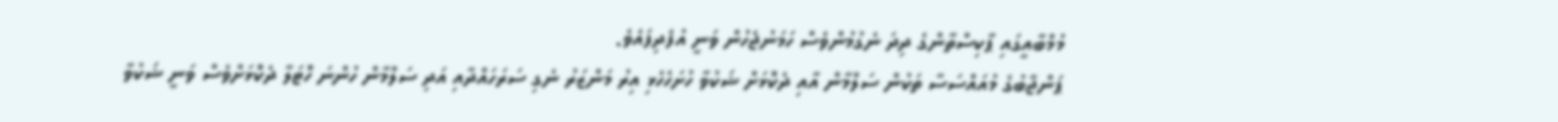މުމްބާއީގައި ޕާކިސްތާންގެ ދިދަ ނެގުމުންވެސް ހަމަނުޖެހުން ވަނީ އުފެދިފައެވެ.
ޕަންޖާބުގެ މުއައްސަސާ ތަކުން ސަލްމާން އާއި ދެކޮޅަށް ޝަކުވާ ހުށަހެހެޅި އިރު މަންޒަރު ނެގި ސަރަހައްދާއި އަދި ސަލްމާން ހުންނަ ހޮޓަލާ ދެކޮޅަށްވެސް ވަނީ ޝަކުވާ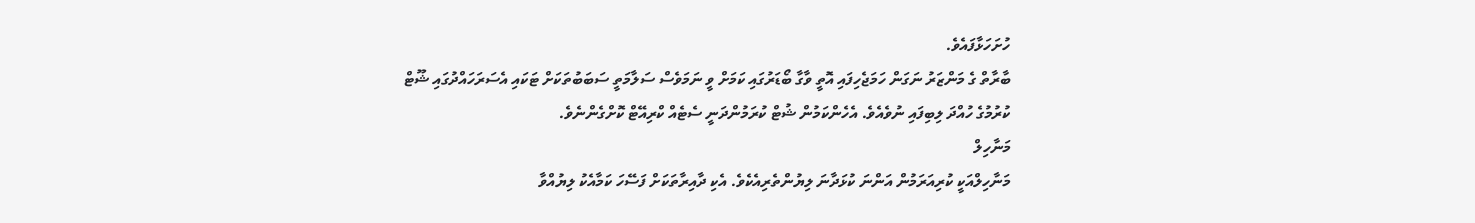ހުށަހަޅާފައެވެ.
ބާރާތް ގެ މަންޒަރު ނަގަން ހަމަޖެހިފައި އޮތީ ވާގާ ބޯޑަރުގައި ކަމަށް ވީ ނަމަވެސް ސަލާމަތީ ސަބަބުތަކަށް ޓަކައި އެސަރަހައްދުގައި ޝޫޓް ކުރުމުގެ ހުއްދަ ލިބިފައި ނުވެއެވެ. އެހެންކަމުން ޝުޓް ކުރަމުންދަނީ ސެޓެއް ކްރިއޭޓް ކޮށްގެންނެވެ.
މަނާހިލް
މަނާހިލްއަކީ ކުރިއަރަމުން އަންނަ ކުޅަދާނަ ލިޔުންތެރިއެކެވެ. އެކި ދާއިރާތަކަށް ފަސޭހަ ކަމާއެކު ލިޔުއްވާ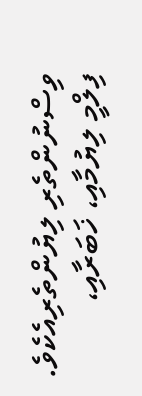ވިސްނުންތެރި ލިޔުންތެރިއެކެވެ. ފިލްމީ ލިޔުމާއި، ޚަބަރާއި،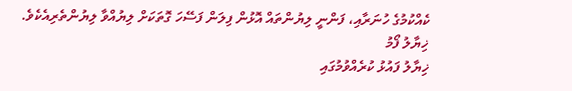ކެއްކުމުގެ ހުނަރާއި، ފަންނީ ލިޔުންތައް އޮޅުން ފިލަން ފަސޭހަ ގޮތަކަށް ލިޔުއްވާ ލިޔުންތެރިއެކެވެ.
ޚިޔާލު ފޯމު
ޚިޔާލު ފައުޅު ކުރެއްވުމުގައި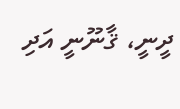ދީނީ، ޤާނޫނީ އަދި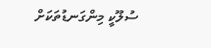ސުލޫކީ މިންގަނޑުތަކަށް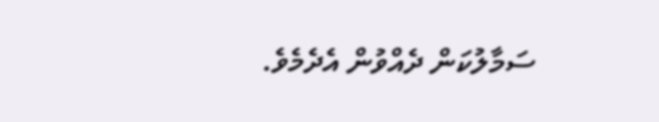ސަމާލުކަން ދެއްވުން އެދެމެވެ.